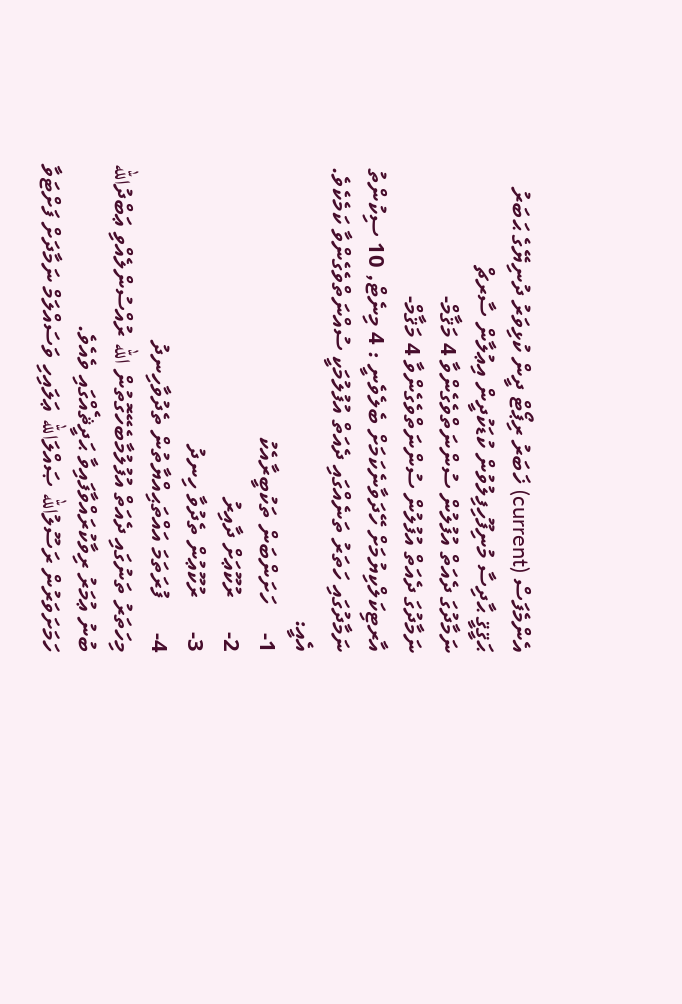އެންމެފަސް (current) ޚަބަރު ރިޕޯޓް ދީން ކުޅިވަރު ދުނިޔޭގެ ޙަބަރު ޙަޤީޤީ ޙާދިސާ މުނިފޫހިފިލުވުން ކުޑަކުދީން އިޢުލާން ސާރޗް
ނަމާދުގަ ދެއަތް އުފުލުން ސުންނަތްވެގެންވާ 4 މަޤާމް-
ނަމާދުގަ ދެއަތް އުފުލުން ސުންނަތްވެގެންވާ 4 މަޤާމް-
އާރޓިކަލްކިޔުމަށް ހޭދަވާނެކަމަށް ބެލެވެނީ : 4 މިނެޓް, 10 ސިކުންތު
ނަމާދުގައި ހަތަރު ތަނެއްގައި ދެއަތް އުފުލުމަކީ ސުއްނަތްވެގެންވާ ކަމެކެވެ.
އެއީ:
1-     ހަށަންބަން ތަކުބީރާއެކު
2-      ރުކޫޢަށް ދާއިރު
3-      ރުކޫޢުން ތެދުވާ ހިނދު
4-      ފުރަތަމަ އައްތަޙިއްޔާތުން ތެދުވާހިނދު
މިހަތަރު ތަނުގައި ދެއަތް އުފުލުމާބެހޭގޮތުން الله ރުއްސުންލެއްވި ޢަބްދުالله ބުނު ޢުމަރު ރިވާކުރައްވާފައިވާ ޙަދީޘެއްގައި ވެއެވެ.
ހަމަށަވަރުން ރަސޫލުالله ޞައްލަالله ޢަލައިހި ވަސައްލަމް ނަމާދަށް ފަށްޓަވާ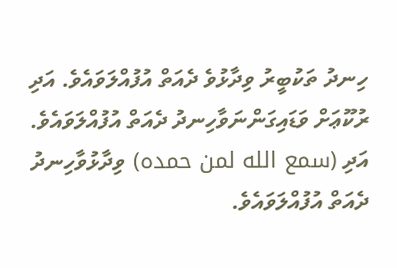ހިނދު ތަކުބީރު ވިދާޅުވެ ދެއަތް އުފުއްލަވައެވެ. އަދި ރުކޫޢަށް ވަޑައިގަންނަވާހިނދު ދެއަތް އުފުއްލަވައެވެ. އަދި (سمع الله لمن حمده) ވިދާޅުވާހިނދު ދެއަތް އުފުއްލަވައެވެ.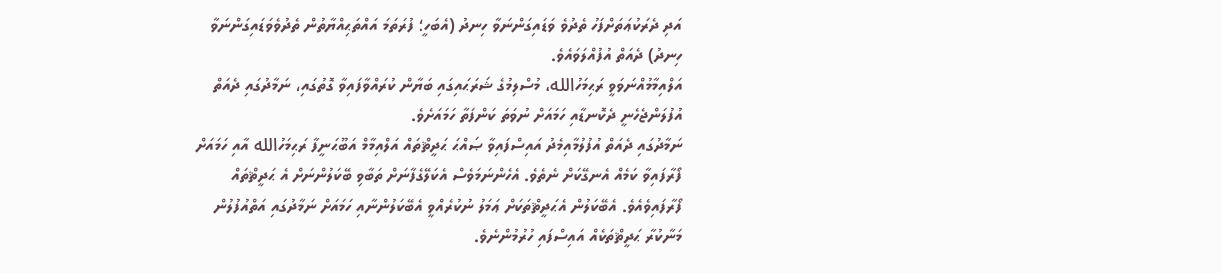އަދި ދެރަކުޢަތަށްފަހު ތެދުވެ ވަޑައިގަންނަވާ ހިނދު (އެބަހީ؛ ފުރަތަމަ އައްތަޙިއްޔާތުން ތެދުވެވަޑައިގަންނަވާ ހިނދު) ދެއަތް އުފުއްލަވައެވެ.
އަލްއިމާމުއްނަވަވީ ރަޙިމަހުالله، މުސްލިމުގެ ޝަރަޙައިގައި ބަޔާން ކުރައްވާފައިވާ ގޮތުގައި، ނަމާދުގައި ދެއަތް އުފުލަންޖެހެނީ ދެކޮނޑާއި ހަމައަށް ނުވަތަ ކަންފަތާ ހަމައަށެވެ.
ނަމާދުގައި ދެއަތް އުފުލުމާއިމެދު އައިސްފައިވާ ޞައްޙަ ޙަދީޘްތައް އަލްއިމާމް އަބޫޙަނީފާ ރަޙިމަހުالله އާއި ހަމައަށް ފޯރާފައިވާ ކަމެއް އެނގޭކަށް ނެތެވެ. އެހެންނަމަވެސް އެކަލޭގެފާނަށް ތަބާވި ބޭކަލުންނަށް އެ ޙަދީޘްތައް ފޯރާފައިވެއެވެ. އެބޭކަލުން އެޙަދީޘްތަކަށް ޢަމަލު ނުކުރެއްވީ އެބޭކަލުންނާއި ހަމައަށް ނަމާދުގައި އަތްއުފުލުން މަނާކުރާ ޙަދީޘްތަކެއް އައިސްފައި ހުރުމުންނެވެ.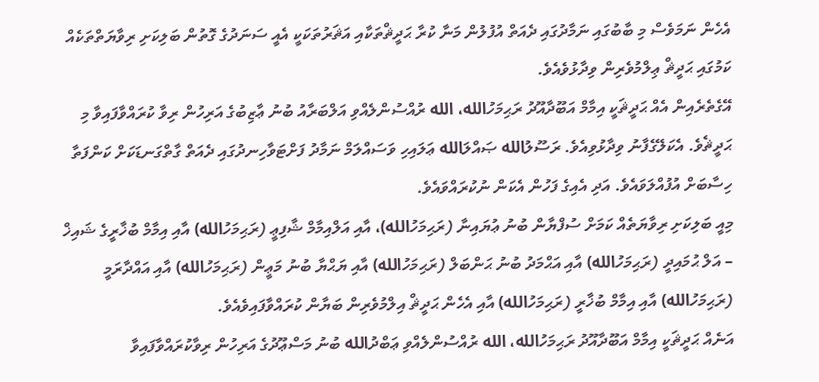އެހެން ނަމަވެސް މި ބާބުގައި ނަމާދުގައި ދެއަތް އުފުލުން މަނާ ކުރާ ޙަދީޘްތަކާއި އަޘަރުތަކަކީ އެއީ ސަނަދުގެ ގޮތުން ބަލިކަށި ރިވާޔަތްތަކެއް ކަމުގައި ޙަދީޘް ޢިލްމުވެރިން ވިދާޅުވެއެވެ.
އޭގެތެރެއިން އެއް ޙަދީޘަކީ އިމާމް އަބޫދާއޫދު ރަޙިމަހުالله، الله ރުއްސުންލެއްވި އަލްބަރާއު ބުނު ޢާޒިބުގެ އަރިހުން ރިވާ ކުރައްވާފައިވާ މި ޙަދީޘެވެ. އެކަލޭގެފާނު ވިދާޅުވިއެވެ. ރަސޫލުالله ޞައްލަالله ޢަލައިހި ވަސައްލަމް ނަމާދު ފަށްޓަވާހިނދުގައި ދެއަތް ގާތްގަނޑަކަށް ކަންފަތާ ހިސާބަށް އުފުއްލަވައެވެ. އަދި އެއިގެ ފަހުން އެކަން ނުކުރައްވައެވެ.
މިއީ ބަލިކަށި ރިވާޔަތެއް ކަމަށް ސުފްޔާން ބުނު ޢުޔައިނާ (ރަޙިމަހުالله)، އާއި އަލްއިމާމް ޝާފިޢީ (ރަޙިމަހުالله) އާއި އިމާމް ބުޚާރީގެ ޝައިޚް – އަލް ޙުމައިދީ (ރަޙިމަހުالله) އާއި އަޙްމަދު ބުނު ޙަންބަލް (ރަޙިމަހުالله) އާއި ޔަޙްޔާ ބުނު މަޢީން (ރަޙިމަހުالله) އާއި އައްދާރަމީ (ރަޙިމަހުالله) އާއި އިމާމް ބުޚާރީ (ރަޙިމަހުالله) އާއި އެހެން ޙަދީޘް އިލްމުވެރިން ބަޔާން ކުރައްވާފައިވެއެވެ.
އަނެއް ޙަދީޘަކީ އިމާމް އަބޫދާއޫދު ރަޙިމަހުالله، الله ރުއްސުންލެއްވި ޢަބްދުالله ބުނު މަސްޢޫދުގެ އަރިހުން ރިވާކުރައްވާފައިވާ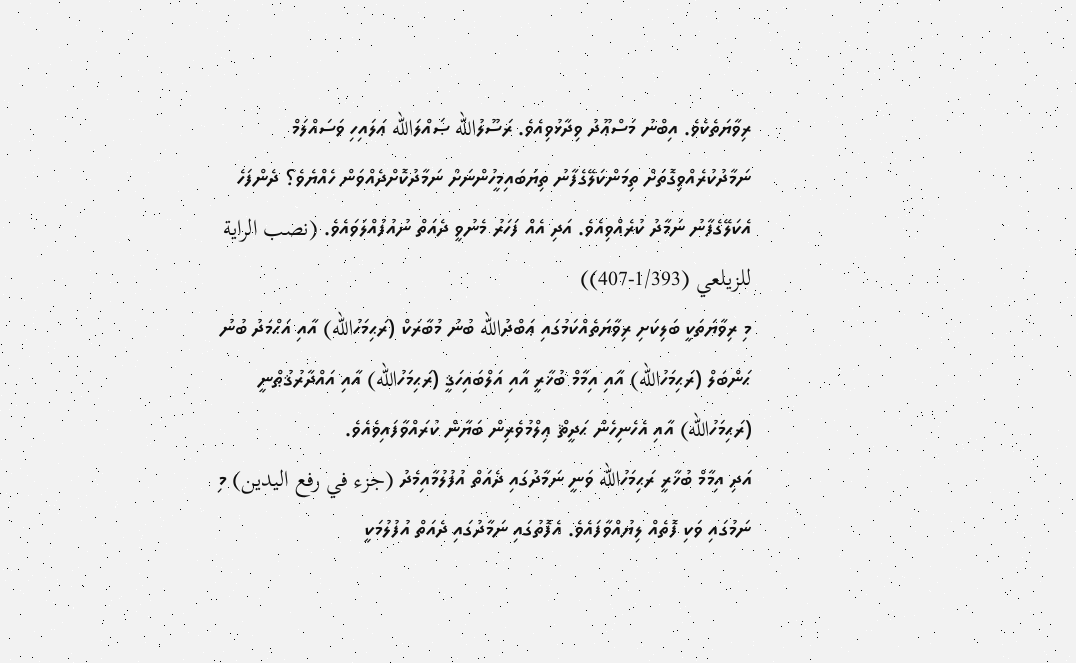ރިވާޔަތެކެވެ. އިބްނު މަސްޢޫދު ވިދާޅުވިއެވެ. ރަސޫލުالله ޞައްލަالله ޢަލައިހި ވަސައްލަމް ނަމާދުކުރެއްވިގޮތަށް ތިމަންކަލޭގެފާނު ތިޔަބައިމީހުންނަށް ނަމާދުކޮށްދެއްވަން ހެއްޔެވެ؟ ދެންފަހެ އެކަލޭގެފާނު ނަމާދު ކުރެއްވިއެވެ. އަދި އެއް ފަހަރު މެނުވީ ދެއަތް ނުއުފުއްލަވައެވެ. (نصب الراية للزيلعي (1/393-407))
މި ރިވާޔަތަކީ ބަލިކަށި ރިވާޔަތެއްކަމުގައި ޢަބްދުالله ބުނު މުބާރަކް (ރަޙިމަހުالله) އާއި އަޙްމަދު ބުނު ޙަންބަލް (ރަޙިމަހުالله) އާއި އިމާމް ބުޚާރީ އާއި އަލްބައިހަޤީ (ރަޙިމަހުالله) އާއި އައްދާރުޤުޠްނީ (ރަޙިމަހުالله) އާއި އެހެނިހެން ޙަދީޘް ޢިލްމުވެރިން ބަޔާން ކުރައްވާފައިވެއެވެ.
އަދި އިމާމް ބުޚާރީ ރަޙިމަހުالله ވަނީ ނަމާދުގައި ދެއަތް އުފުލުމާއިމެދު (جزء في رفع اليدين) މި ނަމުގައި ވަކި ފޮތެއް ލިޔުއްވާފައެވެ. އެފޮތުގައި ނަމާދުގައި ދެއަތް އުފުލުމަކީ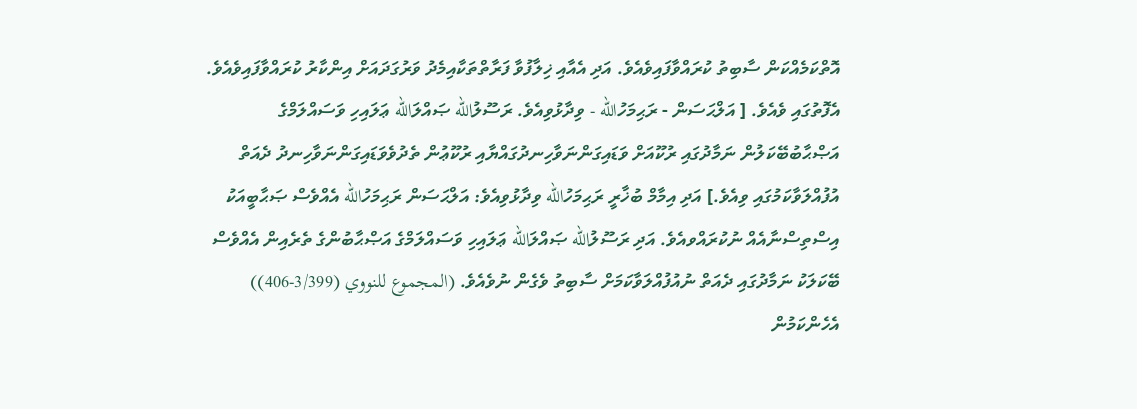އޮތްކަމެއްކަން ސާބިތު ކުރައްވާފައިވެއެވެ. އަދި އެއާއި ޚިލާފުވާ ފަރާތްތަކާއިމެދު ވަރުގަދައަށް އިންކާރު ކުރައްވާފައިވެއެވެ. އެފޮތުގައި ވެއެވެ. [ އަލްޙަސަން - ރަޙިމަހުالله - ވިދާޅުވިއެވެ. ރަސޫލުالله ޞައްލަالله ޢަލައިހި ވަސައްލަމްގެ އަޞްޙާބުބޭކަލުން ނަމާދުގައި ރުކޫއަށް ވަޑައިގަންނަވާހިނދުގައްޔާއި ރުކޫޢުން ތެދުވެވަޑައިގަންނަވާހިނދު ދެއަތް އުފުއްލަވާކަމުގައި ވިއެވެ.] އަދި އިމާމް ބުޚާރީ ރަޙިމަހުالله ވިދާޅުވިއެވެ: އަލްޙަސަން ރަޙިމަހުالله އެއްވެސް ޞަޙާބީއަކު އިސްތިސްނާއެއް ނުކުރައްވއެވެ. އަދި ރަސޫލުالله ޞައްލަالله ޢަލައިހި ވަސައްލަމްގެ އަޞްޙާބުންގެ ތެރެއިން އެއްވެސް ބޭކަލަކު ނަމާދުގައި ދެއަތް ނުއުފުއްލަވާކަމަށް ސާބިތު ވެގެން ނުވެއެވެ. (المجموع للنووي (3/399-406))
އެހެންކަމުން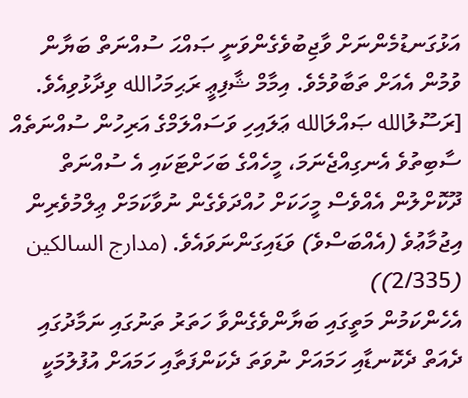އަޅުގަނޑުމެންނަށް ވާޖިބުވެގެންވަނީ ޞައްޙަ ސުއްނަތް ބަޔާން ވުމުން އެއަށް ތަބާވުމެވެ. އިމާމް ޝާފިޢީ ރަޙިމަހުالله ވިދާޅުވިއެވެ. [ރަސޫލުالله ޞައްލަالله ޢަލައިހި ވަސައްލަމްގެ އަރިހުން ސުއްނަތެއް ސާބިތުވެ އެނގިއްޖެނަމަ، މީހެއްގެ ބަހަށްޓަކައި އެ ސުއްނަތް ދޫކޮށްލުން އެއްވެސް މީހަކަށް ހުއްދަވެގެން ނުވާކަމަށް ޢިލްމުވެރިން އިޖުމާޢުވެ (އެއްބަސްވެ) ވަޑައިގަންނަވައެވެ. (مدارج السالكين (2/335))
އެހެންކަމުން މަތީގައި ބަޔާންވެގެންވާ ހަތަރު ތަނުގައި ނަމާދުގައި ދެއަތް ދެކޮނޑާއި ހަމައަށް ނުވަތަ ދެކަންފަތާއި ހަމައަށް އުފުލުމަކީ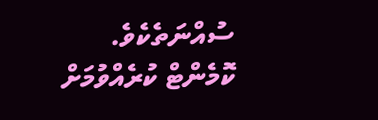ސުއްނަތެކެވެ.
ކޮމެންޓް ކުރެއްވުމަށް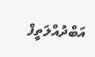އަބްދުއްލަތީފް